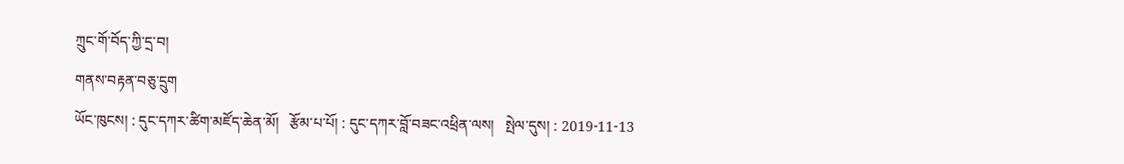ཀྲུང་གོ་བོད་ཀྱི་དྲ་བ།
གནས་བརྟན་བཅུ་དྲུག
ཡོང་ཁུངས། : དུང་དཀར་ཚིག་མཛོད་ཆེན་མོ།   རྩོམ་པ་པོ། : དུང་དཀར་བློ་བཟང་འཕྲིན་ལས།   སྤེལ་དུས། : 2019-11-13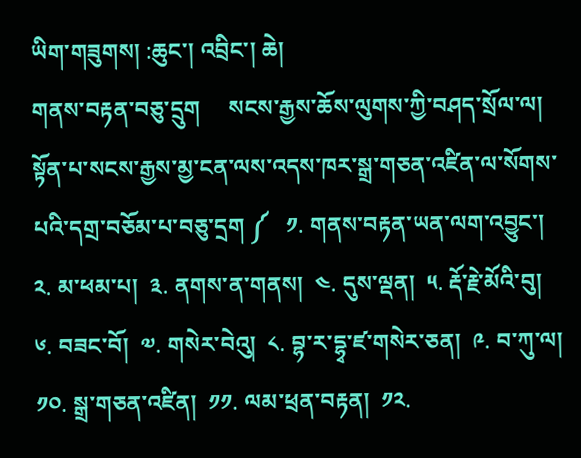ཡིག་གཟུགས། :ཆུང་། འབྲིང་། ཆེ།
གནས་བརྟན་བཅུ་དྲུག     སངས་རྒྱས་ཆོས་ལུགས་ཀྱི་བཤད་སྲོལ་ལ།  སྟོན་པ་སངས་རྒྱས་མྱ་ངན་ལས་འདས་ཁར་སྒྲ་གཅན་འཛིན་ལ་སོགས་པའི་དགྲ་བཅོམ་པ་བཅུ་དྲག ༼   ༡. གནས་བརྟན་ཡན་ལག་འབྱུང་།  ༢. མ་ཕམ་པ།  ༣. ནགས་ན་གནས།  ༤. དུས་ལྡན།  ༥. རྡོ་རྗེ་མོའི་བུ།  ༦. བཟང་བོ།  ༧. གསེར་བེའུ།  ༨. བྷ་ར་དྷྭ་ཛ་གསེར་ཅན།  ༩. བ་ཀུ་ལ།  ༡༠. སྒྲ་གཅན་འཛིན།  ༡༡. ལམ་ཕྲན་བརྟན།  ༡༢.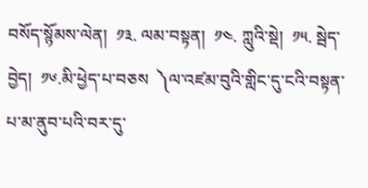བསོད་སྙོམས་ལེན།  ༡༣. ལམ་བསྟན།  ༡༤. ཀླུའི་སྡེ།  ༡༥. སྦེད་བྱེད།  ༡༦.མི་ཕྱེད་པ་བཅས  ༽ལ་འཛམ་བུའི་གླིང་དུ་ངའི་བསྟན་པ་མ་ནུབ་པའི་བར་དུ་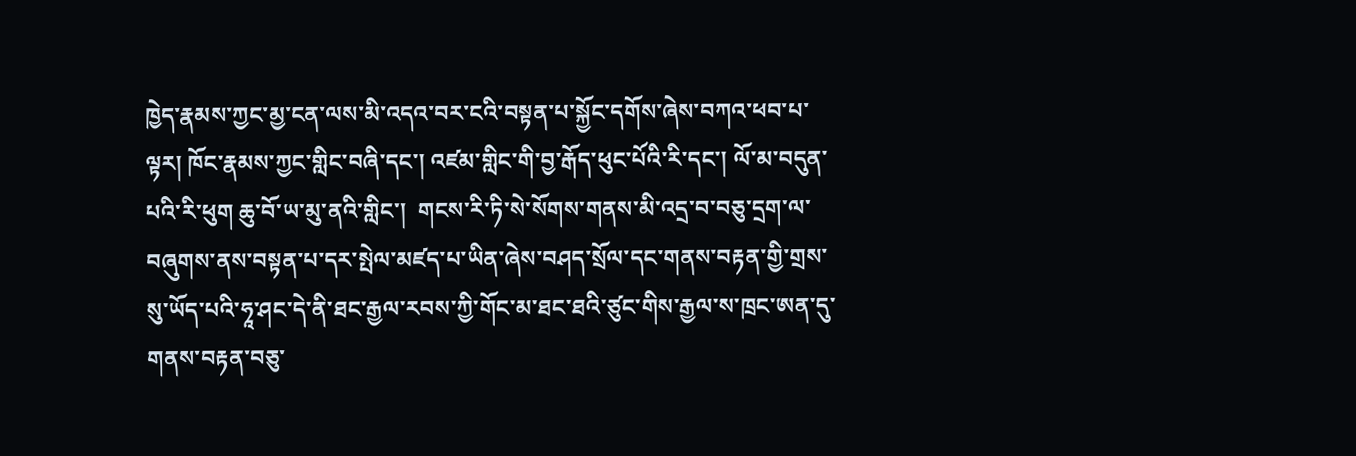ཁྱེད་རྣམས་ཀྱང་མྱ་ངན་ལས་མི་འདའ་བར་ངའི་བསྟན་པ་སྐྱོང་དགོས་ཞེས་བཀའ་ཕབ་པ་ལྟར། ཁོང་རྣམས་ཀྱང་གླིང་བཞི་དང་། འཛམ་གླིང་གི་བྱ་རྒོད་ཕུང་པོའི་རི་དང་། ལོ་མ་བདུན་པའི་རི་ཕུག ཆུ་བོ་ཡ་མུ་ནའི་གླིང་།  གངས་རི་ཏི་སེ་སོགས་གནས་མི་འདྲ་བ་བཅུ་དྲག་ལ་བཞུགས་ནས་བསྟན་པ་དར་སྤེལ་མཛད་པ་ཡིན་ཞེས་བཤད་སྲོལ་དང་གནས་བརྟན་གྱི་གྲས་སུ་ཡོད་པའི་ཧཱ་ཤང་དེ་ནི་ཐང་རྒྱལ་རབས་ཀྱི་གོང་མ་ཐང་ཐའི་ཙུང་གིས་རྒྱལ་ས་ཁྲང་ཨན་དུ་གནས་བརྟན་བཅུ་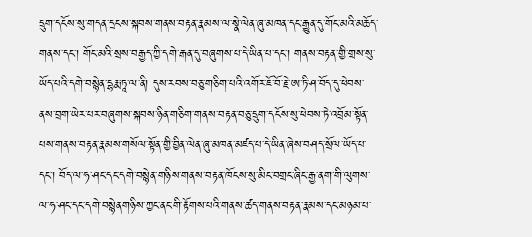དྲུག་དངོས་སུ་གདན་དྲངས་སྐབས་གནས་བརྟན་རྣམས་ལ་སྣེ་ལེན་ཞུ་མཁན་དང་རྒྱུན་དུ་གོང་མའི་མཆོད་གནས་དང་། གོང་མའི་སྲས་བརྒྱད་ཀྱི་དགེ་རྒན་དུ་བཞུགས་པ་དེ་ཡིན་པ་དང་། གནས་བརྟན་གྱི་གྲས་སུ་ཡོད་པའི་དགེ་བསྙེན་དྷརྨ་ཏཱ་ལ་ནི། དུས་རབས་བཅུ་གཅིག་པའི་འགོར་ཇོ་བོ་རྗེ་ཨ་ཏི་ཤ་བོད་དུ་ཕེབས་ནས་བྲག་ཡེར་པར་བཞུགས་སྐབས་ཉིན་གཅིག་གནས་བརྟན་བཅུ་དྲུག་དངོས་སུ་ཕེབས་ཏེ་འབྲོམ་སྟོན་པས་གནས་བརྟན་རྣམས་གསོལ་སྟོན་གྱི་བྱིན་ལེན་ཞུ་མཁན་མཛད་པ་དེ་ཡིན་ཞེས་བཤད་སྲོལ་ཡོད་པ་དང་། བོད་ལ་ཧ་ཤང་དང་དགེ་བསྙེན་གཉིས་གནས་བརྟན་ཁོངས་སུ་མིང་བགྲང་ཞིང་རྒྱ་ནག་གི་ལུགས་ལ་ཧ་ཤང་དང་དགེ་བསྙེནགཉིས་ཀྱང་ནང་གི་རྟོགས་པའི་གནས་ཚད་གནས་བརྟན་རྣམས་དང་མཉམ་པ་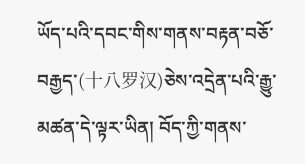ཡོད་པའི་དབང་གིས་གནས་བརྟན་བཅོ་བརྒྱད་(十八罗汉)ཅེས་འདྲེན་པའི་རྒྱུ་མཚན་དེ་ལྟར་ཡིན། བོད་ཀྱི་གནས་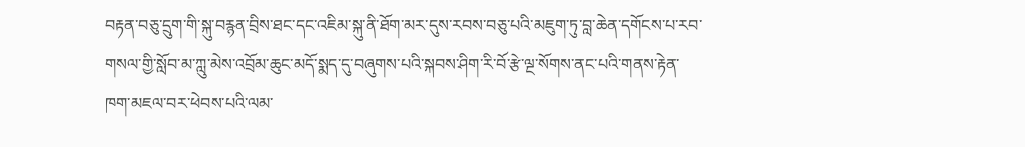བརྟན་བཅུ་དྲུག་གི་སྐུ་བརྙན་བྲིས་ཐང་དང་འཇིམ་སྐུ་ནི་ཐོག་མར་དུས་རབས་བཅུ་པའི་མཇུག་ཏུ་བླ་ཆེན་དགོངས་པ་རབ་གསལ་གྱི་སློབ་མ་ཀླུ་མེས་འབྲོམ་ཆུང་མདོ་སྨད་དུ་བཞུགས་པའི་སྐབས་ཤིག་རི་བོ་རྩེ་ལྔ་སོགས་ནང་པའི་གནས་རྟེན་ཁག་མཇལ་བར་ཕེབས་པའི་ལམ་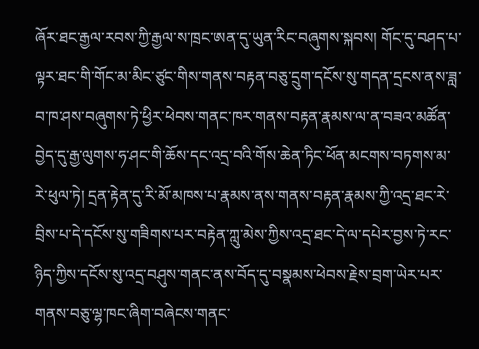ཞོར་ཐང་རྒྱལ་རབས་ཀྱི་རྒྱལ་ས་ཁྲང་ཨན་དུ་ཡུན་རིང་བཞུགས་སྐབས། གོང་དུ་བཤད་པ་ལྟར་ཐང་གི་གོང་མ་མིང་ཙུང་གིས་གནས་བརྟན་བཅུ་དྲུག་དངོས་སུ་གདན་དྲངས་ནས་ཟླ་བ་ཁ་ཤས་བཞུགས་ཏེ་ཕྱིར་ཕེབས་གནང་ཁར་གནས་བརྟན་རྣམས་ལ་ན་བཟའ་མཚོན་བྱེད་དུ་རྒྱ་ལུགས་ཧ་ཤང་གི་ཆོས་དང་འདྲ་བའི་གོས་ཆེན་ཏིང་ཕོན་མངགས་བཏགས་མ་རེ་ཕུལ་ཏེ། དྲན་རྟེན་དུ་རི་མོ་མཁས་པ་རྣམས་ནས་གནས་བརྟན་རྣམས་ཀྱི་འདྲ་ཐང་རེ་བྲིས་པ་དེ་དངོས་སུ་གཟིགས་པར་བརྟེན་ཀླུ་མེས་ཀྱིས་འདྲ་ཐང་དེ་ལ་དཔེར་བྱས་ཏེ་རང་ཉིད་ཀྱིས་དངོས་སུ་འདྲ་བཤུས་གནང་ནས་བོད་དུ་བསྣམས་ཕེབས་རྗེས་བྲག་ཡེར་པར་གནས་བཅུ་ལྷ་ཁང་ཞིག་བཞེངས་གནང་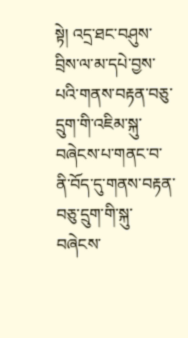སྟེ། འདྲ་ཐང་བཤུས་བྲིས་ལ་མ་དཔེ་བྱས་པའི་གནས་བརྟན་བཅུ་དྲུག་གི་འཇིམ་སྐུ་བཞེངས་པ་གནང་བ་ནི་བོད་དུ་གནས་བརྟན་བཅུ་དྲུག་གི་སྐུ་བཞེངས་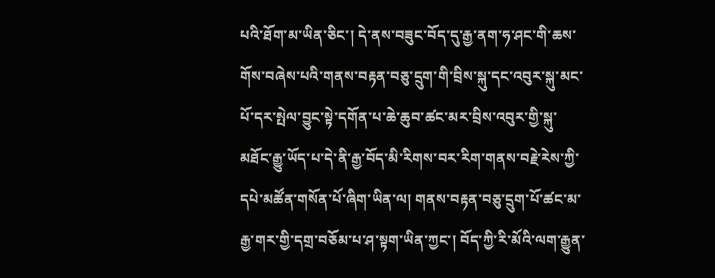པའི་ཐོག་མ་ཡིན་ཅིང་། དེ་ནས་བཟུང་བོད་དུ་རྒྱ་ནག་ཧ་ཤང་གི་ཆས་གོས་བཞེས་པའི་གནས་བརྟན་བཅུ་དྲུག་གི་བྲིས་སྐུ་དང་འབུར་སྐུ་མང་པོ་དར་སྤེལ་བྱུང་སྟེ་དགོན་པ་ཆེ་ཆུབ་ཚང་མར་བྲིས་འབུར་གྱི་སྐུ་མཐོང་རྒྱུ་ཡོད་པ་དེ་ནི་རྒྱ་བོད་མི་རིགས་བར་རིག་གནས་བརྗེ་རེས་ཀྱི་དཔེ་མཚོན་གསོན་པོ་ཞིག་ཡིན་ལ། གནས་བརྟན་བཅུ་དྲུག་པོ་ཚང་མ་རྒྱ་གར་གྱི་དགྲ་བཅོམ་པ་ཤ་སྟག་ཡིན་ཀྱང་། བོད་ཀྱི་རི་མོའི་ལག་རྒྱུན་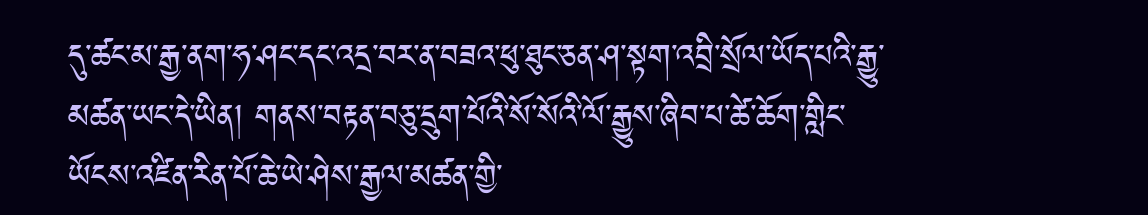དུ་ཚང་མ་རྒྱ་ནག་ཧ་ཤང་དང་འདྲ་བར་ན་བཟའ་ཕུ་ཐུང་ཅན་ཤ་སྟག་འབྲི་སྲོལ་ཡོད་པའི་རྒྱུ་མཚན་ཡང་དེ་ཡིན། གནས་བརྟན་བཅུ་དྲུག་པོའི་སོ་སོའི་ལོ་རྒྱུས་ཞིབ་པ་ཚེ་ཆོག་གླིང་ཡོངས་འཛིན་རིན་པོ་ཆེ་ཡེ་ཤེས་རྒྱལ་མཚན་གྱི་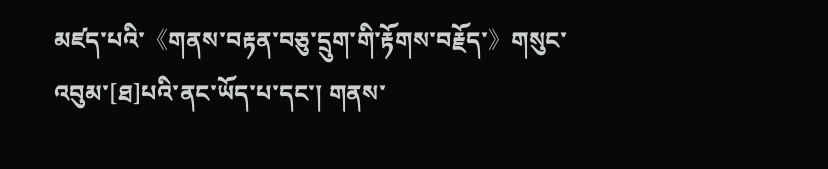མཛད་པའི་《གནས་བརྟན་བཅུ་དྲུག་གི་རྟོགས་བརྗོད་》གསུང་འབུམ་[ཐ]པའི་ནང་ཡོད་པ་དང་། གནས་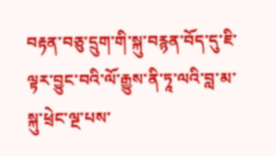བརྟན་བཅུ་དྲུག་གི་སྐུ་བརྙན་བོད་དུ་ཇི་ལྟར་བྱུང་བའི་ལོ་རྒྱུས་ནི་ཏཱ་ལའི་བླ་མ་སྐུ་ཕྲེང་ལྔ་པས་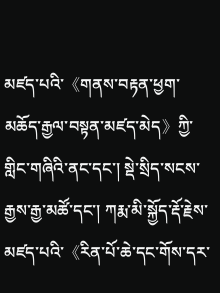མཛད་པའི་《གནས་བརྟན་ཕྱག་མཆོད་རྒྱལ་བསྟན་མཛད་མེད》ཀྱི་གླིང་གཞིའི་ནང་དང་། སྡེ་སྲིད་སངས་རྒྱས་རྒྱ་མཚོ་དང་། ཀརྨ་མི་སྐྱོད་རྡོ་རྗེས་མཛད་པའི་《རིན་པོ་ཆེ་དང་གོས་དར་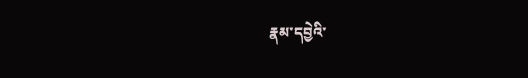རྣམ་དབྱེའི་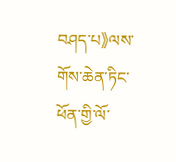བཤད་པ》ལས་གོས་ཆེན་ཏིང་ཕོན་གྱི་ལོ་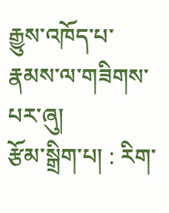རྒྱུས་འཁོད་པ་རྣམས་ལ་གཟིགས་པར་ཞུ།
རྩོམ་སྒྲིག་པ། : རིག་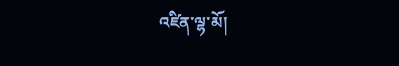འཛིན་ལྷ་མོ།